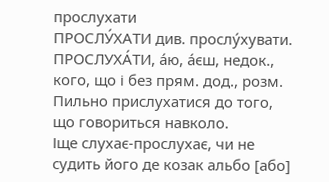прослухати
ПРОСЛУ́ХАТИ див. прослу́хувати.
ПРОСЛУХА́ТИ, а́ю, а́єш, недок., кого, що і без прям. дод., розм.
Пильно прислухатися до того, що говориться навколо.
Іще слухає-прослухає, чи не судить його де козак альбо [або]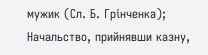мужик (Сл. Б. Грінченка);
Начальство, прийнявши казну,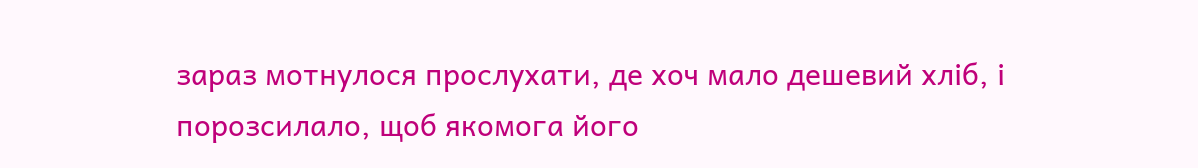зараз мотнулося прослухати, де хоч мало дешевий хліб, і порозсилало, щоб якомога його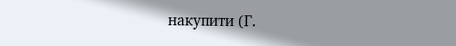накупити (Г.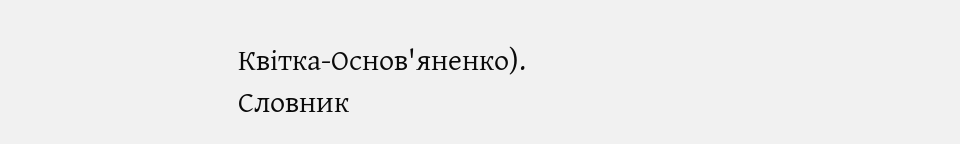Квітка-Основ'яненко).
Словник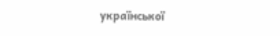української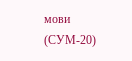мови (СУМ-20)